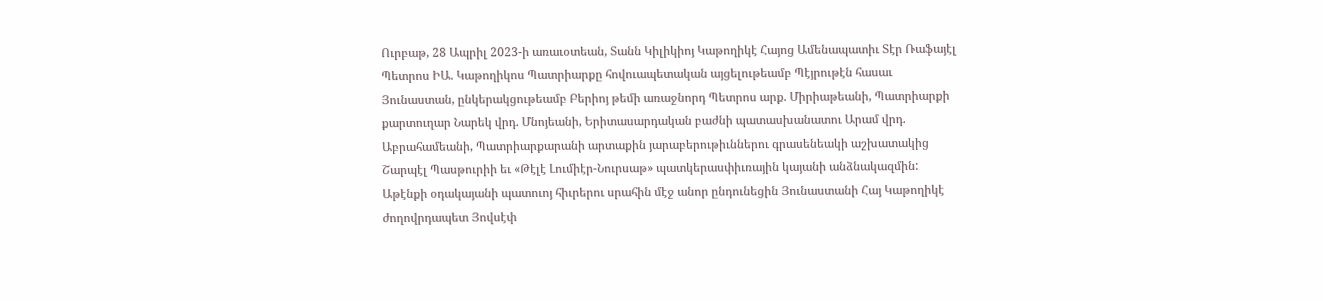Ուրբաթ, 28 Ապրիլ 2023-ի առաւօտեան, Տանն Կիլիկիոյ Կաթողիկէ Հայոց Ամենապատիւ Տէր Ռաֆայէլ Պետրոս ԻԱ. Կաթողիկոս Պատրիարքը հովուապետական այցելութեամբ Պէյրութէն հասաւ Յունաստան, ընկերակցութեամբ Բերիոյ թեմի առաջնորդ Պետրոս արք. Միրիաթեանի, Պատրիարքի քարտուղար Նարեկ վրդ. Մնոյեանի, Երիտասարդական բաժնի պատասխանատու Արամ վրդ. Աբրահամեանի, Պատրիարքարանի արտաքին յարաբերութիւններու գրասենեակի աշխատակից Շարպէլ Պասթուրիի եւ «Թէլէ Լումիէր-Նուրսաթ» պատկերասփիւռային կայանի անձնակազմին:
Աթէնքի օդակայանի պատուոյ հիւրերու սրահին մէջ անոր ընդունեցին Յունաստանի Հայ Կաթողիկէ ժողովրդապետ Յովսէփ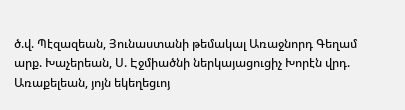ծ.վ. Պէզազեան, Յունաստանի թեմակալ Առաջնորդ Գեղամ արք. Խաչերեան, Ս. Էջմիածնի ներկայացուցիչ Խորէն վրդ. Առաքելեան, յոյն եկեղեցւոյ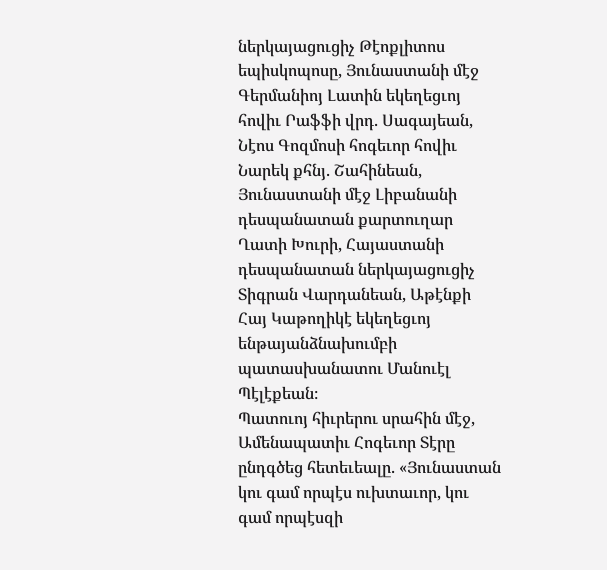ներկայացուցիչ Թէոքլիտոս եպիսկոպոսը, Յունաստանի մէջ Գերմանիոյ Լատին եկեղեցւոյ հովիւ Րաֆֆի վրդ. Սագայեան, Նէոս Գոզմոսի հոգեւոր հովիւ Նարեկ քհնյ. Շահինեան, Յունաստանի մէջ Լիբանանի դեսպանատան քարտուղար Ղատի Խուրի, Հայաստանի դեսպանատան ներկայացուցիչ Տիգրան Վարդանեան, Աթէնքի Հայ Կաթողիկէ եկեղեցւոյ ենթայանձնախումբի պատասխանատու Մանուէլ Պէլէքեան։
Պատուոյ հիւրերու սրահին մէջ, Ամենապատիւ Հոգեւոր Տէրը ընդգծեց հետեւեալը. «Յունաստան կու գամ որպէս ուխտաւոր, կու գամ որպէսզի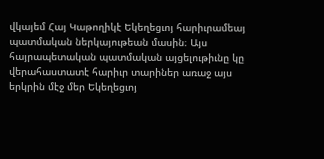վկայեմ Հայ Կաթողիկէ Եկեղեցւոյ հարիւրամեայ պատմական ներկայութեան մասին։ Այս հայրապետական պատմական այցելութիւնը կը վերահաստատէ հարիւր տարիներ առաջ այս երկրին մէջ մեր Եկեղեցւոյ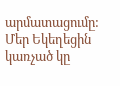արմատացումը: Մեր Եկեղեցին կառչած կը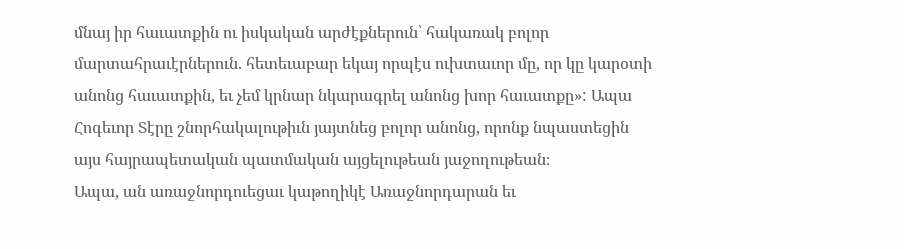մնայ իր հաւատքին ու իսկական արժէքներուն՝ հակառակ բոլոր մարտահրաւէրներուն. հետեւաբար եկայ որպէս ուխտաւոր մը, որ կը կարօտի անոնց հաւատքին, եւ չեմ կրնար նկարագրել անոնց խոր հաւատքը»: Ապա Հոգեւոր Տէրը շնորհակալութիւն յայտնեց բոլոր անոնց, որոնք նպաստեցին այս հայրապետական պատմական այցելութեան յաջողութեան։
Ապա, ան առաջնորդուեցաւ կաթողիկէ Առաջնորդարան եւ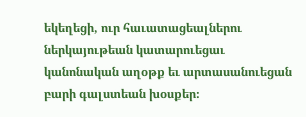եկեղեցի, ուր հաւատացեալներու ներկայութեան կատարուեցաւ կանոնական աղօթք եւ արտասանուեցան բարի գալստեան խօսքեր։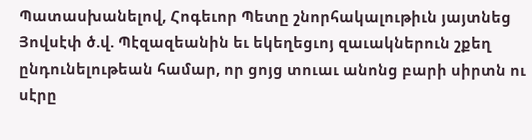Պատասխանելով, Հոգեւոր Պետը շնորհակալութիւն յայտնեց Յովսէփ ծ.վ. Պէզազեանին եւ եկեղեցւոյ զաւակներուն շքեղ ընդունելութեան համար, որ ցոյց տուաւ անոնց բարի սիրտն ու սէրը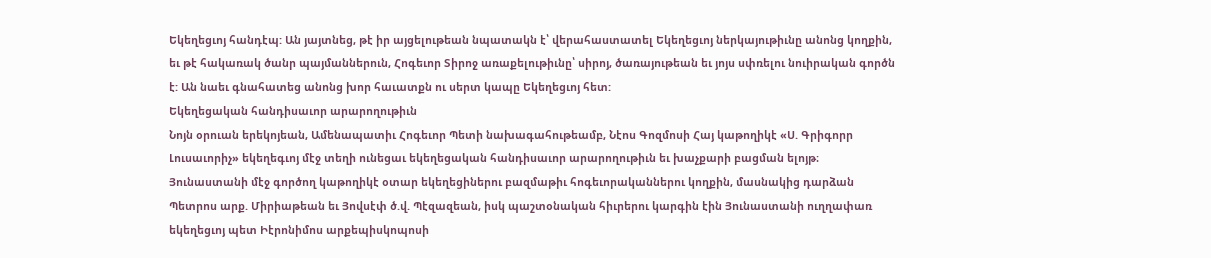Եկեղեցւոյ հանդէպ: Ան յայտնեց, թէ իր այցելութեան նպատակն է՝ վերահաստատել Եկեղեցւոյ ներկայութիւնը անոնց կողքին, եւ թէ հակառակ ծանր պայմաններուն, Հոգեւոր Տիրոջ առաքելութիւնը՝ սիրոյ, ծառայութեան եւ յոյս սփռելու նուիրական գործն է: Ան նաեւ գնահատեց անոնց խոր հաւատքն ու սերտ կապը Եկեղեցւոյ հետ:
Եկեղեցական հանդիսաւոր արարողութիւն
Նոյն օրուան երեկոյեան, Ամենապատիւ Հոգեւոր Պետի նախագահութեամբ, Նէոս Գոզմոսի Հայ կաթողիկէ «Ս. Գրիգորր Լուսաւորիչ» եկեղեգւոյ մէջ տեղի ունեցաւ եկեղեցական հանդիսաւոր արարողութիւն եւ խաչքարի բացման ելոյթ։
Յունաստանի մէջ գործող կաթողիկէ օտար եկեղեցիներու բազմաթիւ հոգեւորականներու կողքին, մասնակից դարձան Պետրոս արք. Միրիաթեան եւ Յովսէփ ծ.վ. Պէզազեան, իսկ պաշտօնական հիւրերու կարգին էին Յունաստանի ուղղափառ եկեղեցւոյ պետ Իէրոնիմոս արքեպիսկոպոսի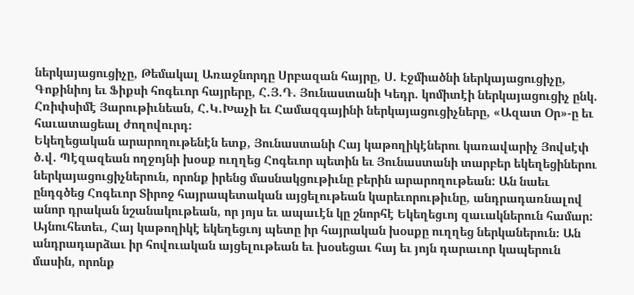ներկայացուցիչը, Թեմակալ Առաջնորդը Սրբազան հայրը, Ս. Էջմիածնի ներկայացուցիչը, Գոքինիոյ եւ Ֆիքսի հոգեւոր հայրերը, Հ.Յ.Դ. Յունաստանի Կեդր. կոմիտէի ներկայացուցիչ ընկ. Հռիփսիմէ Յարութիւնեան, Հ.Կ.Խաչի եւ Համազգայինի ներկայացուցիչները, «Ազատ Օր»-ը եւ հաւատացեալ ժողովուրդ։
Եկեղեցական արարողութենէն ետք, Յունաստանի Հայ կաթողիկէներու կառավարիչ Յովսէփ ծ.վ. Պէզազեան ողջոյնի խօսք ուղղեց Հոգեւոր պետին եւ Յունաստանի տարբեր եկեղեցիներու ներկայացուցիչներուն, որոնք իրենց մասնակցութիւնը բերին արարողութեան: Ան նաեւ ընդգծեց Հոգեւոր Տիրոջ հայրապետական այցելութեան կարեւորութիւնը, անդրադառնալով անոր դրական նշանակութեան, որ յոյս եւ ապաւէն կը շնորհէ Եկեղեցւոյ զաւակներուն համար:
Այնուհետեւ, Հայ կաթողիկէ եկեղեցւոյ պետը իր հայրական խօսքը ուղղեց ներկաներուն։ Ան անդրադարձաւ իր հովուական այցելութեան եւ խօսեցաւ հայ եւ յոյն դարաւոր կապերուն մասին, որոնք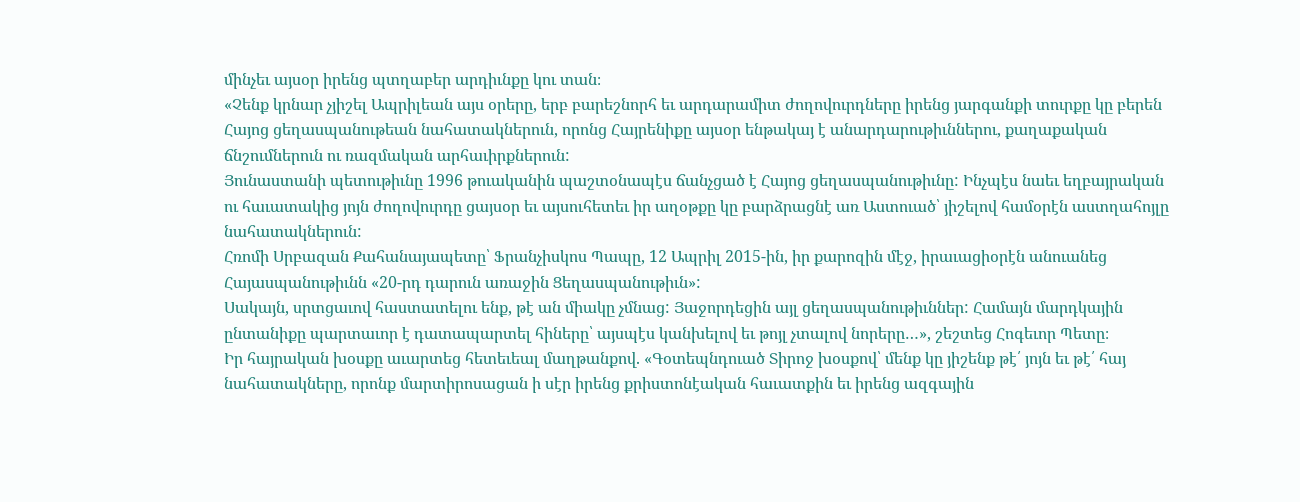մինչեւ այսօր իրենց պտղաբեր արդիւնքը կու տան։
«Չենք կրնար չյիշել Ապրիլեան այս օրերը, երբ բարեշնորհ եւ արդարամիտ ժողովուրդները իրենց յարգանքի տուրքը կը բերեն Հայոց ցեղասպանութեան նահատակներուն, որոնց Հայրենիքը այսօր ենթակայ է անարդարութիւններու, քաղաքական ճնշումներուն ու ռազմական արհաւիրքներուն:
Յունաստանի պետութիւնը 1996 թուականին պաշտօնապէս ճանչցած է Հայոց ցեղասպանութիւնը: Ինչպէս նաեւ եղբայրական ու հաւատակից յոյն ժողովուրդը ցայսօր եւ այսուհետեւ իր աղօթքը կը բարձրացնէ առ Աստուած՝ յիշելով համօրէն աստղահոյլը նահատակներուն:
Հռոմի Սրբազան Քահանայապետը՝ Ֆրանչիսկոս Պապը, 12 Ապրիլ 2015-ին, իր քարոզին մէջ, իրաւացիօրէն անուանեց Հայասպանութիւնն «20-րդ դարուն առաջին Ցեղասպանութիւն»:
Սակայն, սրտցաւով հաստատելու ենք, թէ ան միակը չմնաց: Յաջորդեցին այլ ցեղասպանութիւններ: Համայն մարդկային ընտանիքը պարտաւոր է դատապարտել հիները՝ այսպէս կանխելով եւ թոյլ չտալով նորերը…», շեշտեց Հոգեւոր Պետը։
Իր հայրական խօսքը աւարտեց հետեւեալ մաղթանքով. «Գօտեպնդուած Տիրոջ խօսքով՝ մենք կը յիշենք թէ՛ յոյն եւ թէ՛ հայ նահատակները, որոնք մարտիրոսացան ի սէր իրենց քրիստոնէական հաւատքին եւ իրենց ազգային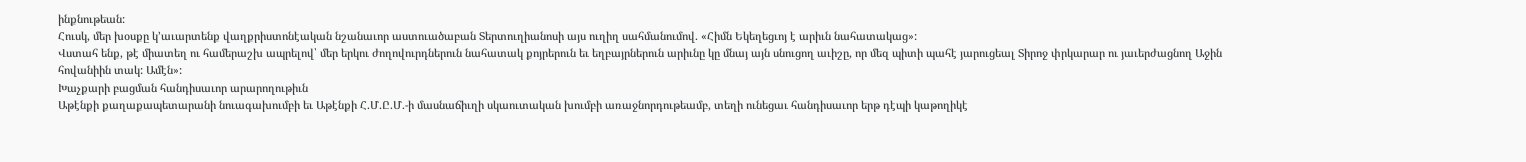ինքնութեան:
Հուսկ, մեր խօսքը կ՚աւարտենք վաղքրիստոնէական նշանաւոր աստուածաբան Տերտուղիանոսի այս ուղիղ սահմանումով. «Հիմն Եկեղեցւոյ է արիւն նահատակաց»:
Վստահ ենք, թէ միատեղ ու համերաշխ ապրելով՝ մեր երկու ժողովուրդներուն նահատակ քոյրերուն եւ եղբայրներուն արիւնը կը մնայ այն սնուցող աւիշը, որ մեզ պիտի պահէ յարուցեալ Տիրոջ փրկարար ու յաւերժացնող Աջին հովանիին տակ: Ամէն»:
Խաչքարի բացման հանդիսաւոր արարողութիւն
Աթէնքի քաղաքապետարանի նուագախումբի եւ Աթէնքի Հ.Մ.Ը.Մ.-ի մասնաճիւղի սկաուտական խումբի առաջնորդութեամբ, տեղի ունեցաւ հանդիսաւոր երթ դէպի կաթողիկէ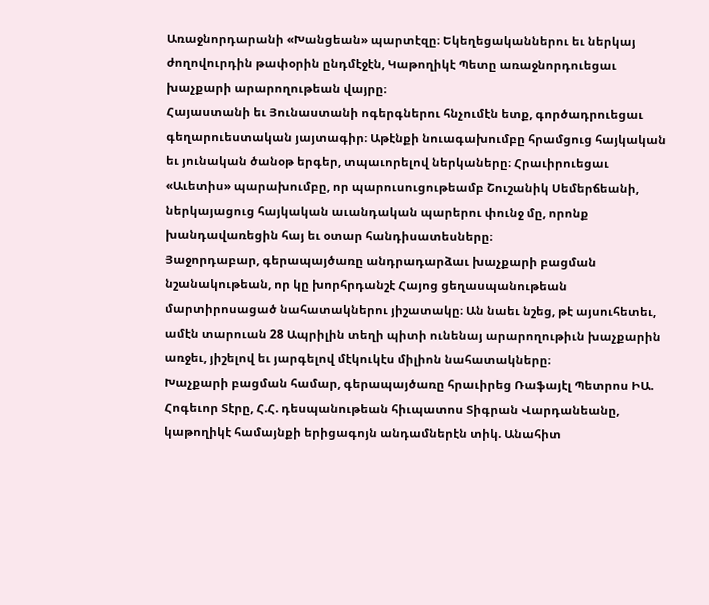Առաջնորդարանի «Խանցեան» պարտէզը։ Եկեղեցականներու եւ ներկայ ժողովուրդին թափօրին ընդմէջէն, Կաթողիկէ Պետը առաջնորդուեցաւ խաչքարի արարողութեան վայրը։
Հայաստանի եւ Յունաստանի ոգերգներու հնչումէն ետք, գործադրուեցաւ գեղարուեստական յայտագիր։ Աթէնքի նուագախումբը հրամցուց հայկական եւ յունական ծանօթ երգեր, տպաւորելով ներկաները։ Հրաւիրուեցաւ «Աւետիս» պարախումբը, որ պարուսուցութեամբ Շուշանիկ Սեմերճեանի, ներկայացուց հայկական աւանդական պարերու փունջ մը, որոնք խանդավառեցին հայ եւ օտար հանդիսատեսները։
Յաջորդաբար, գերապայծառը անդրադարձաւ խաչքարի բացման նշանակութեան, որ կը խորհրդանշէ Հայոց ցեղասպանութեան մարտիրոսացած նահատակներու յիշատակը։ Ան նաեւ նշեց, թէ այսուհետեւ, ամէն տարուան 28 Ապրիլին տեղի պիտի ունենայ արարողութիւն խաչքարին առջեւ, յիշելով եւ յարգելով մէկուկէս միլիոն նահատակները։
Խաչքարի բացման համար, գերապայծառը հրաւիրեց Ռաֆայէլ Պետրոս ԻԱ. Հոգեւոր Տէրը, Հ.Հ. դեսպանութեան հիւպատոս Տիգրան Վարդանեանը, կաթողիկէ համայնքի երիցագոյն անդամներէն տիկ. Անահիտ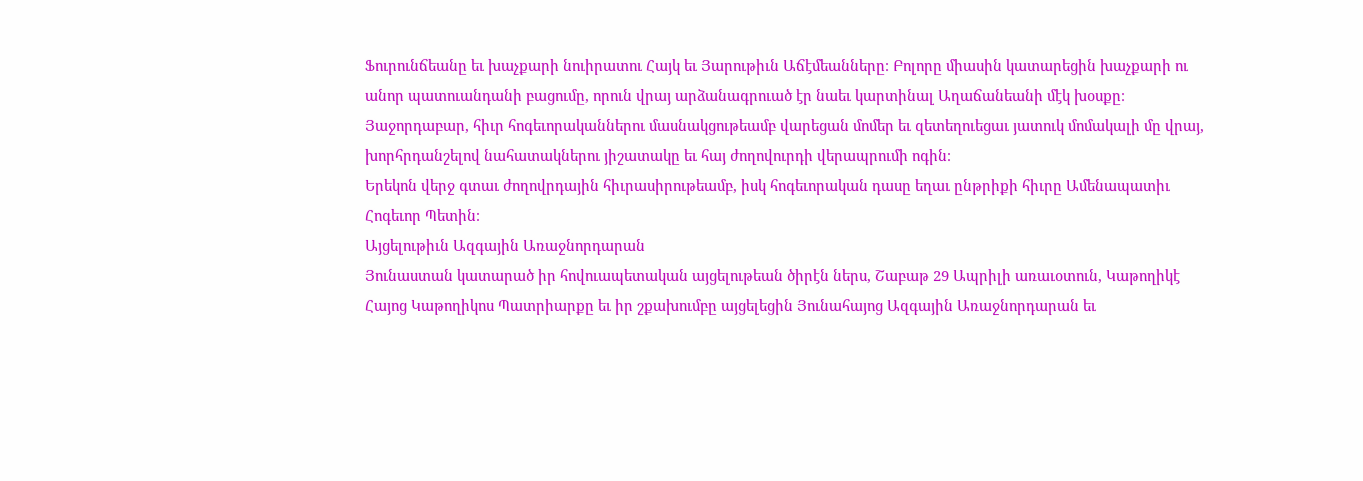Ֆուրունճեանը եւ խաչքարի նուիրատու Հայկ եւ Յարութիւն Աճէմեանները։ Բոլորը միասին կատարեցին խաչքարի ու անոր պատուանդանի բացումը, որուն վրայ արձանագրուած էր նաեւ կարտինալ Աղաճանեանի մէկ խօսքը։ Յաջորդաբար, հիւր հոգեւորականներու մասնակցութեամբ վարեցան մոմեր եւ զետեղուեցաւ յատուկ մոմակալի մը վրայ, խորհրդանշելով նահատակներու յիշատակը եւ հայ ժողովուրդի վերապրումի ոգին։
Երեկոն վերջ գտաւ ժողովրդային հիւրասիրութեամբ, իսկ հոգեւորական դասը եղաւ ընթրիքի հիւրը Ամենապատիւ Հոգեւոր Պետին։
Այցելութիւն Ազգային Առաջնորդարան
Յունաստան կատարած իր հովուապետական այցելութեան ծիրէն ներս, Շաբաթ 29 Ապրիլի առաւօտուն, Կաթողիկէ Հայոց Կաթողիկոս Պատրիարքը եւ իր շքախումբը այցելեցին Յունահայոց Ազգային Առաջնորդարան եւ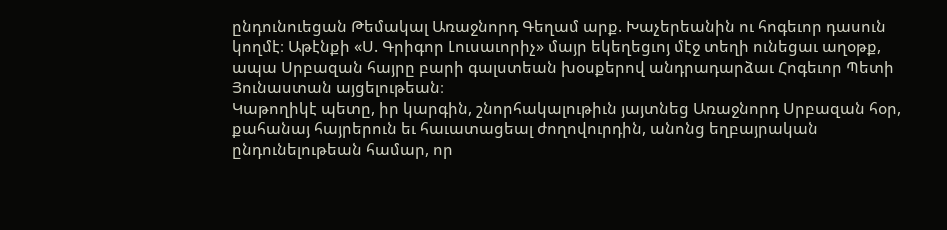ընդունուեցան Թեմակալ Առաջնորդ Գեղամ արք. Խաչերեանին ու հոգեւոր դասուն կողմէ։ Աթէնքի «Ս. Գրիգոր Լուսաւորիչ» մայր եկեղեցւոյ մէջ տեղի ունեցաւ աղօթք, ապա Սրբազան հայրը բարի գալստեան խօսքերով անդրադարձաւ Հոգեւոր Պետի Յունաստան այցելութեան։
Կաթողիկէ պետը, իր կարգին, շնորհակալութիւն յայտնեց Առաջնորդ Սրբազան հօր, քահանայ հայրերուն եւ հաւատացեալ ժողովուրդին, անոնց եղբայրական ընդունելութեան համար, որ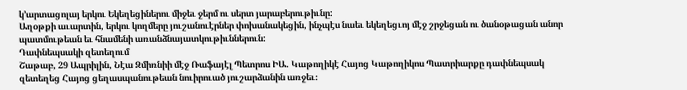կ՚արտացոլայ երկու Եկեղեցիներու միջեւ ջերմ ու սերտ յարաբերութիւնը:
Աղօթքի աւարտին, երկու կողմերը յուշանուէրներ փոխանակեցին, ինչպէս նաեւ եկեղեցւոյ մէջ շրջեցան ու ծանօթացան անոր պատմութեան եւ հնամենի առանձնայատկութիւններուն:
Դափնեպսակի զետեղում
Շաթաբ, 29 Ապրիլին, Նէա Զմիռնիի մէջ Ռաֆայէլ Պետրոս ԻԱ. Կաթողիկէ Հայոց Կաթողիկոս Պատրիարքը դափնեպսակ զետեղեց Հայոց ցեղասպանութեան նուիրուած յուշարձանին առջեւ։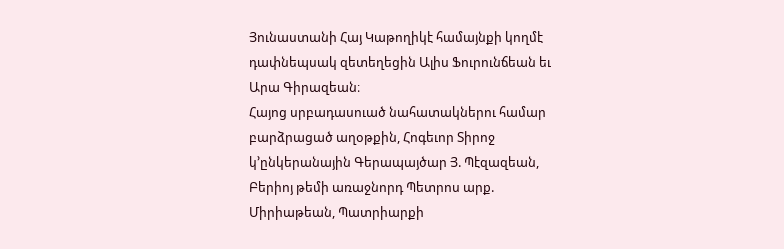Յունաստանի Հայ Կաթողիկէ համայնքի կողմէ դափնեպսակ զետեղեցին Ալիս Ֆուրունճեան եւ Արա Գիրազեան։
Հայոց սրբադասուած նահատակներու համար բարձրացած աղօթքին, Հոգեւոր Տիրոջ կ՚ընկերանային Գերապայծար Յ. Պէզազեան, Բերիոյ թեմի առաջնորդ Պետրոս արք. Միրիաթեան, Պատրիարքի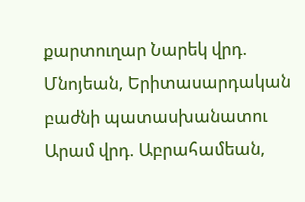քարտուղար Նարեկ վրդ. Մնոյեան, Երիտասարդական բաժնի պատասխանատու Արամ վրդ. Աբրահամեան,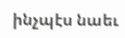ինչպէս նաեւ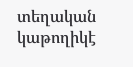տեղական կաթողիկէ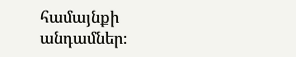համայնքի անդամներ։